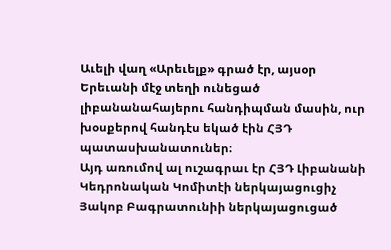Աւելի վաղ «Արեւելք» գրած էր, այսօր Երեւանի մէջ տեղի ունեցած լիբանանահայերու հանդիպման մասին, ուր խօսքերով հանդէս եկած էին ՀՅԴ պատասխանատուներ։
Այդ առումով ալ ուշագրաւ էր ՀՅԴ Լիբանանի Կեդրոնական Կոմիտէի ներկայացուցիչ Յակոբ Բագրատունիի ներկայացուցած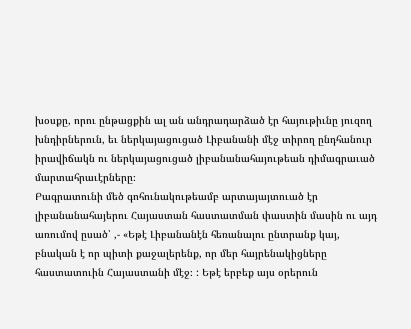խօսքը, որու ընթացքին ալ ան անդրադարձած էր հայութիւնը յուզող խնդիրներուն, եւ ներկայացուցած Լիբանանի մէջ տիրող ընդհանուր իրավիճակն ու ներկայացուցած լիբանանահայութեան դիմագրաւած մարտահրաւէրները։
Բագրատունի մեծ գոհունակութեամբ արտայայտուած էր լիբանանահայերու Հայաստան հաստատման փաստին մասին ու այդ առումով ըսած՝ ,- «Եթէ Լիբանանէն հեռանալու ընտրանք կայ, բնական է որ պիտի քաջալերենք, որ մեր հայրենակիցները հաստատուին Հայաստանի մէջ։ : Եթէ երբեք այս օրերուն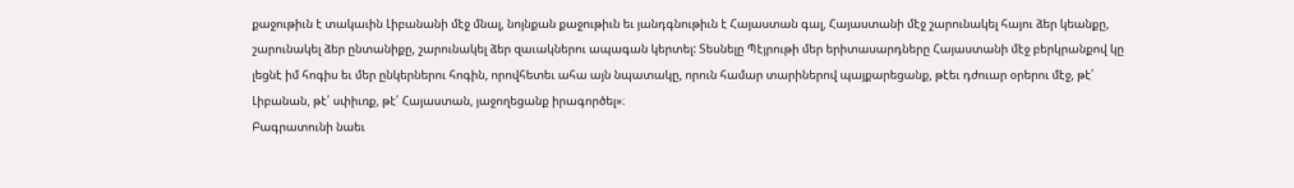քաջութիւն է տակաւին Լիբանանի մէջ մնալ, նոյնքան քաջութիւն եւ յանդգնութիւն է Հայաստան գալ, Հայաստանի մէջ շարունակել հայու ձեր կեանքը, շարունակել ձեր ընտանիքը, շարունակել ձեր զաւակներու ապագան կերտել: Տեսնելը Պէյրութի մեր երիտասարդները Հայաստանի մէջ բերկրանքով կը լեցնէ իմ հոգիս եւ մեր ընկերներու հոգին, որովհետեւ ահա այն նպատակը, որուն համար տարիներով պայքարեցանք, թէեւ դժուար օրերու մէջ, թէ՛ Լիբանան, թէ՛ սփիւռք, թէ՛ Հայաստան, յաջողեցանք իրագործել»։
Բագրատունի նաեւ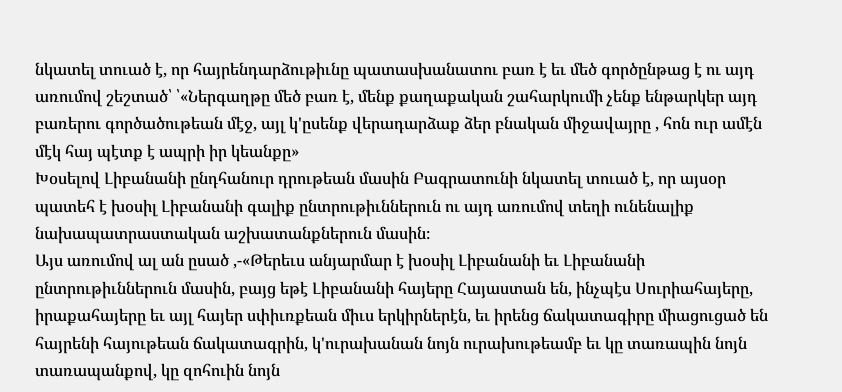նկատել տուած է, որ հայրենդարձութիւնը պատասխանատու բառ է եւ մեծ գործընթաց է ու այդ առումով շեշտած՝ ՝«Ներգաղթը մեծ բառ է, մենք քաղաքական շահարկումի չենք ենթարկեր այդ բառերու գործածութեան մէջ, այլ կ'ըսենք վերադարձաք ձեր բնական միջավայրը , հոն ուր ամէն մէկ հայ պէտք է ապրի իր կեանքը»
Խօսելով Լիբանանի ընդհանուր դրութեան մասին Բագրատունի նկատել տուած է, որ այսօր պատեհ է խօսիլ Լիբանանի գալիք ընտրութիւններուն ու այդ առումով տեղի ունենալիք նախապատրաստական աշխատանքներուն մասին։
Այս առումով ալ ան ըսած ,-«Թերեւս անյարմար է խօսիլ Լիբանանի եւ Լիբանանի ընտրութիւններուն մասին, բայց եթէ Լիբանանի հայերը Հայաստան են, ինչպէս Սուրիահայերը, իրաքահայերը եւ այլ հայեր սփիւռքեան միւս երկիրներէն, եւ իրենց ճակատագիրը միացուցած են հայրենի հայութեան ճակատագրին, կ'ուրախանան նոյն ուրախութեամբ եւ կը տառապին նոյն տառապանքով, կը զոհուին նոյն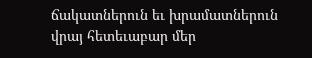ճակատներուն եւ խրամատներուն վրայ հետեւաբար մեր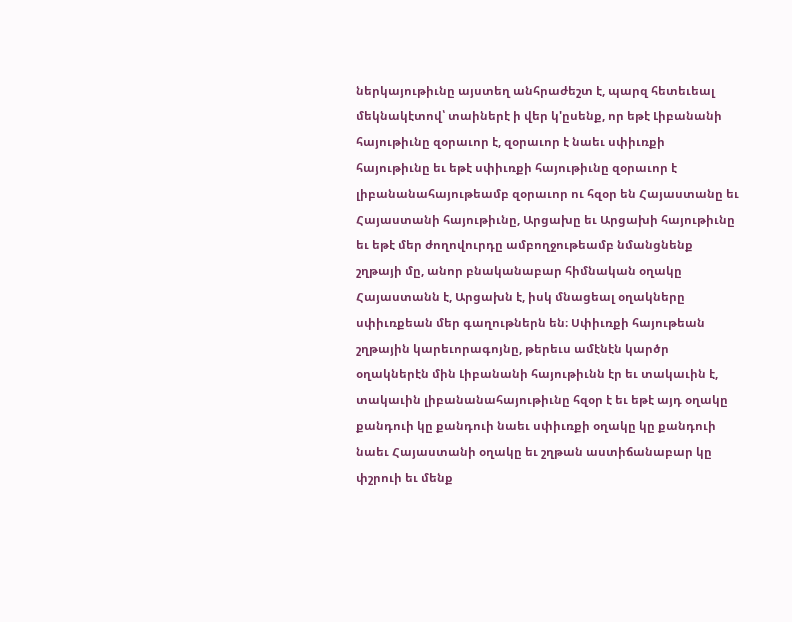ներկայութիւնը այստեղ անհրաժեշտ է, պարզ հետեւեալ մեկնակէտով՝ տաիներէ ի վեր կ'ըսենք, որ եթէ Լիբանանի հայութիւնը զօրաւոր է, զօրաւոր է նաեւ սփիւռքի հայութիւնը եւ եթէ սփիւռքի հայութիւնը զօրաւոր է լիբանանահայութեամբ զօրաւոր ու հզօր են Հայաստանը եւ Հայաստանի հայութիւնը, Արցախը եւ Արցախի հայութիւնը եւ եթէ մեր ժողովուրդը ամբողջութեամբ նմանցնենք շղթայի մը, անոր բնականաբար հիմնական օղակը Հայաստանն է, Արցախն է, իսկ մնացեալ օղակները սփիւռքեան մեր գաղութներն են։ Սփիւռքի հայութեան շղթային կարեւորագոյնը, թերեւս ամէնէն կարծր օղակներէն մին Լիբանանի հայութիւնն էր եւ տակաւին է, տակաւին լիբանանահայութիւնը հզօր է եւ եթէ այդ օղակը քանդուի կը քանդուի նաեւ սփիւռքի օղակը կը քանդուի նաեւ Հայաստանի օղակը եւ շղթան աստիճանաբար կը փշրուի եւ մենք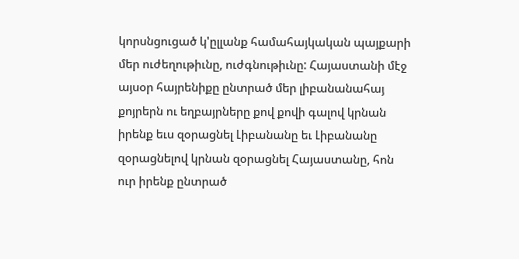կորսնցուցած կ'ըլլանք համահայկական պայքարի մեր ուժեղութիւնը, ուժգնութիւնը: Հայաստանի մէջ այսօր հայրենիքը ընտրած մեր լիբանանահայ քոյրերն ու եղբայրները քով քովի գալով կրնան իրենք եւս զօրացնել Լիբանանը եւ Լիբանանը զօրացնելով կրնան զօրացնել Հայաստանը, հոն ուր իրենք ընտրած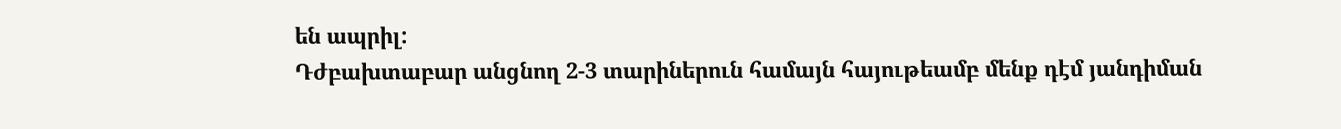են ապրիլ:
Դժբախտաբար անցնող 2-3 տարիներուն համայն հայութեամբ մենք դէմ յանդիման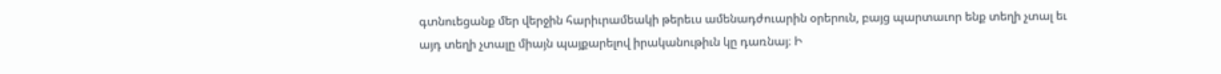գտնուեցանք մեր վերջին հարիւրամեակի թերեւս ամենադժուարին օրերուն, բայց պարտաւոր ենք տեղի չտալ եւ այդ տեղի չտալը միայն պայքարելով իրականութիւն կը դառնայ։ Ի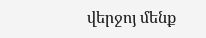վերջոյ մենք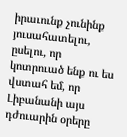իրաւունք չունինք յուսահատելու, ըսելու, որ կոտրուած ենք ու ես վստահ եմ, որ Լիբանանի այս դժուարին օրերը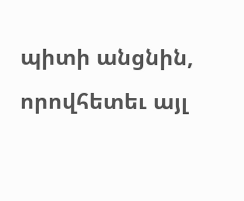պիտի անցնին, որովհետեւ այլ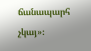ճանապարհ չկայ»։